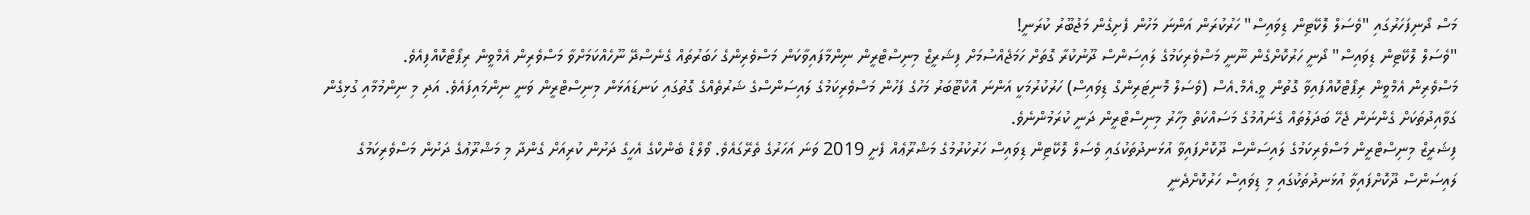މަސް ދޯނިފަހަރުގައި "ވެސަލް ލޮކޭޓިން ޑިވައިސް" ހަރުކުރަން އަންނަ މަހުން ފެށިގެން މަޖުބޫރު ކުރަނީ!
"ވެސަލް ލޮކޭޓިން ޑިވައިސް" ދޯނީ ހަރުކޮށްގެން ނޫނީ މަސްވެރިކަމުގެ ލައިސަންސް ދޫނުކުރާ ގޮތަށް ހަމަޖެއްސުމަށް ފިޝަރީޒް މިނިސްޓްރީން ނިންމާފައިވާކަން މަސްވެރިންގެ ހަބަރުތައް ގެނެސްދޭ ނޫހެއްކަމަށްވާ މަސްވެރިން އެމްވީން ރިޕޯޓްކޮއްފިއެވެ.
މަސްވެރިން އެމްވީން ރިޕޯޓްކޮއްފައިވާ ގޮތުން ވީ.އެމް.އެސް (ވެސަލް މޮނިޓަރިންގް ޑިވައިސް) ހަރުކުރުމަކީ އަންނަ އޮކްޓޫބަރު މަހުގެ ފަހުން މަސްވެރިކަމުގެ ލައިސަންސްގެ ޝަރުތެއްގެ ގޮތުގައި ކަނޑައަޅަން މިނިސްޓްރީން ވަނީ ނިންމައިފައެވެ. އަދި މި ނިންމުމާއި ގުޅިގެން ގަވާއިދުތަކަށް ގެންނަން ޖެހޭ ބަދަލުތައް ގެނައުމުގެ މަސައްކަތް މިހާރު މިނިސްޓްރީން ދަނީ ކުރަމުންނެވެ.
ފިޝަރީޒް މިނިސްޓްރީން މަސްވެރިކަމުގެ ލައިސަންސް ދޫކޮށްފައިވާ އުޅަނދުތަކުގައި ވެސަލް ލޮކޭޓިން ޑިވައިސް ހަރުކުރުމުގެ މަޝްރޫޢެއް ފެށީ 2019 ވަނަ އަހަރުގެ ތެރޭގައެވެ. ވޯލްޑް ބެންކްގެ އެހީގެ ދަށުން ކުރިއަށް ގެންދާ މި މަޝްރޫޢުގެ ދަށުން މަސްވެރިކަމުގެ ލައިސަންސް ދޫކޮށްފައިވާ އުޅަނދުތަކުގައި މި ޑިވައިސް ހަރުކޮށްދެނީ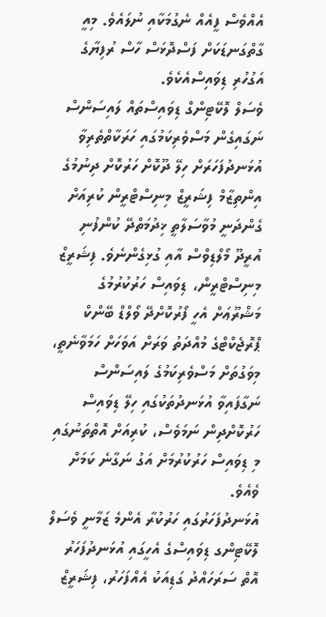އެއްވެސް ފީއެއް ނެގުމަކާއި ނުލައެވެ. މިއީ ގާތްގަނޑަކަށް ފަސްދޮޅަސް ހާސް ރުފިޔާގެ އަގުހުރި ޑިވައިސްއެކެވެ.
ވެސަލް ލޮކޭޓިންގް ޑިވައިސްތައް ލައިސަންސް ނަގައިގެން މަސްވެރިކަމުގައި ހަރަކާތްތެރިވާ އުޅަނދުފަހަރަށް ހިލޭ ދޫކޮށް ހަރުކޮށް ދިނުމުގެ އިންތިޒާމް ފިޝަރީޒް މިނިސްޓްރީން ކުރިއަށް ގެންދަނީ މުވާސަލާތީ ޚިދުމަތްދޭ ކުންފުނި އުރީދޫ މޯލްޑިވްސް އާއި ގުޅިގެންނެވެ. ފިޝަރީޒް މިނިސްޓްރީން، ޑިވައިސް ހަރުކުރުމުގެ މަޝްރޫޢަށް އެހީ ފޯރުކޮށްދޭ ވޯލްޑް ބޭންކް ޕްރޮޖެކްޓްގެ މުއްދަތު ވަރަށް އަވަހަށް ހަމަވާނެތީ، މިވަގުތަށް މަސްވެރިކަމުގެ ލައިސަންސް ނަގާފައިވާ އުޅަނދުތަކުގައި ހިލޭ ޑިވައިސް ހަރުކޮށްދިން ނަމަވެސް، ކުރިއަށް އޮތްތަނުގައި މި ޑިވައިސް ހަރުކުރުމަށް އަގު ނަގާނެ ކަމަށް ވެއެވެ.
އުޅަނދުފަހަރުގައި ހަރުކުރާ އެންމެ ޒަމާނީ ވެސަލް ލޮކޭޓިންގ ޑިވައިސްގެ އެހީގައި އުޅަނދުފަހަރު އޮތް ސަރަހައްދު ގަޑިއަކު އެއްފަހަރު، ފިޝަރީޒް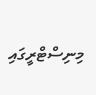މިނިސްޓްރީގައި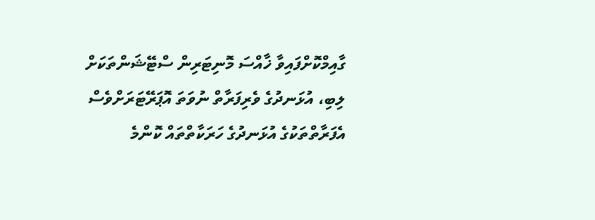ގާއިމްކޮށްފައިވާ ޚާއްސަ މޮނިޓަރިން ސްޓޭޝަންތަކަށް ލިބި، އުޅަނދުގެ ވެރިފަރާތް ނުވަތަ އޮޕަރޭޓަރަށްވެސް އެފަރާތްތަކުގެ އުޅަނދުގެ ހަރަކާތްތައް ކޮންމެ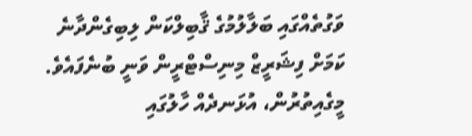ވަގުތެއްގައި ބަލާލުމުގެ ޤާބިލްކަން ލިބިގެންދާނެ ކަމަށް ފިޝަރީޒް މިނިސްޓްރީން ވަނީ ބުނެފައެވެ.
މީގެއިތުރުން، އުޅަނދެއް ހާލުގައި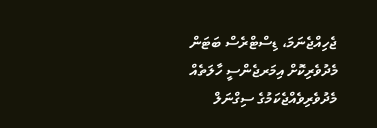ޖެހިއްޖެނަމަ، ޑިސްޓްރެސް ބަޓަން މެދުވެރިކޮށް އިމަރޖެންސީ ހާލަތެއް މެދުވެރިވެއްޖެކަމުގެ ސިގްނަލް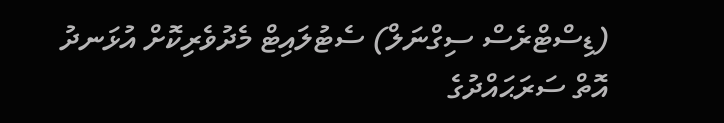(ޑިސްޓްރެސް ސިގްނަލް) ސެޓުލައިޓް މެދުވެރިކޮށް އުޅަނދު އޮތް ސަރަޙައްދުގެ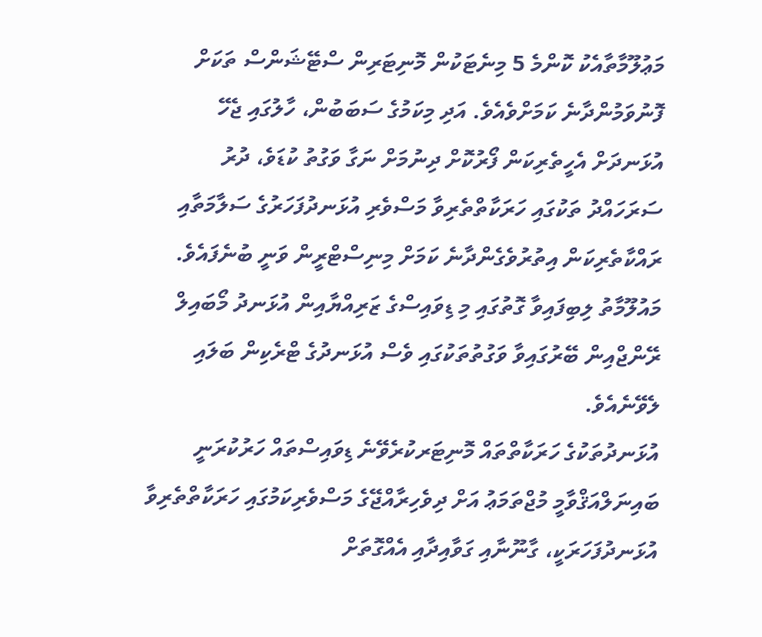މަޢުލޫމާތާއެކު ކޮންމެ 5 މިނެޓަކުން މޮނިޓަރިން ސްޓޭޝަންސް ތަކަށް ފޮނުވަމުންދާނެ ކަމަށްވެއެވެ. އަދި މިކަމުގެ ސަބަބުން، ހާލުގައި ޖެހޭ އުޅަނދަށް އެހީތެރިކަން ފޯރުކޮށް ދިނުމަށް ނަގާ ވަގުތު ކުޑަވެ، ދުރު ސަރަހައްދު ތަކުގައި ހަރަކާތްތެރިވާ މަސްވެރި އުޅަނދުފަހަރުގެ ސަލާމަތާއި ރައްކާތެރިކަން އިތުރުވެގެންދާނެ ކަމަށް މިނިސްޓްރީން ވަނީ ބުނެފައެވެ.
މައުލޫމާތު ލިބިފައިވާ ގޮތުގައި މި ޑިވައިސްގެ ޒަރިއްޔާއިން އުޅަނދު މޯބައިލް ރޭންޖްއިން ބޭރުގައިވާ ވަގުތުތަކުގައި ވެސް އުޅަނދުގެ ޓްރެކިން ބަލައި ލެވޭނެއެވެ.
އުޅަނދުތަކުގެ ހަރަކާތްތައް މޮނިޓަރކުރެވޭނެ ޑިވައިސްތައް ހަރުކުރަނީ ބައިނަލްއަޤްވާމީ މުޖްތަމަޢު އަށް ދިވެހިރާއްޖޭގެ މަސްވެރިކަމުގައި ހަރަކާތްތެރިވާ އުޅަނދުފަހަރަކީ، ގާނޫނާއި ގަވާއިދާއި އެއްގޮތަށް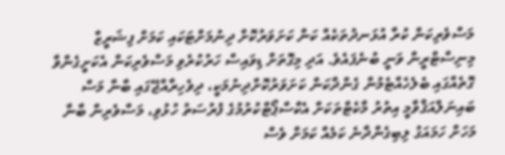މަސްވެރިކަން ކުރާ އުޅަނދުތަކެއް ކަން ކަށަވަރުކޮށް ދިނުމަށްޓަކައި ކަމަށް ފިޝަރީޒް މިނިސްޓްރީން ވަނީ ބުނެފައެވެ. އަދި މިގޮތަށް ޑިވައިސް ހަރުކުރެވި މަސްވެރިކަން އެކަށީގެންވާ ގޮތެއްގައި ބެލެހެއްޓެމުން ގެންދާކަން ކަށަވަރުކޮށްދިނުމަކީ، ދިވެހިރާއްޖޭގައި ބާނާ މަސް ބައިނަލްއަޤްވާމީ އިތުރު މާކެޓްތަކަށް އެކްސްޕޯޓްކުރުމުގެ ފުރުސަތު ހުޅުވި، މަސްވެރިން ބާނާ މަހަށް ހަމައަގު ލިބިގެންދާނެ ކަމެއް ކަމަށް ވެސް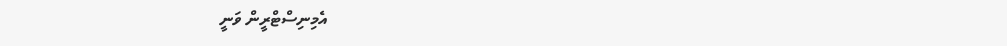އެމިނިސްޓްރީން ވަނީ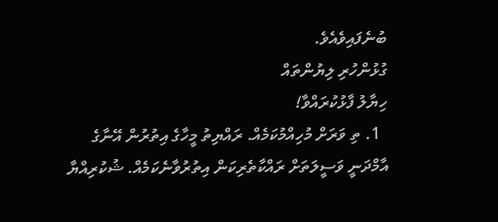ބުނެފައިވެއެވެ.
ގުޅުންހުރި ލިޔުންތައް
ހިޔާލު ފާޅުކުރައްވާ!
  1. ތި ވަރަށް މުހިއްމުކަމެއް. ރައްޔިތު މީހާގެ އިތުރުން އޭނާގެ އާމްދަނީ ވަސީލަތަށް ރައްކާތެރިކަން އިތުރުވާނެކަމެއް. ޝުކުރިއްޔާ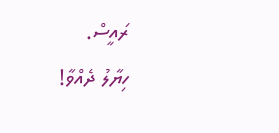ރައީސް.
ހިޔާލު ދެއްވާ!